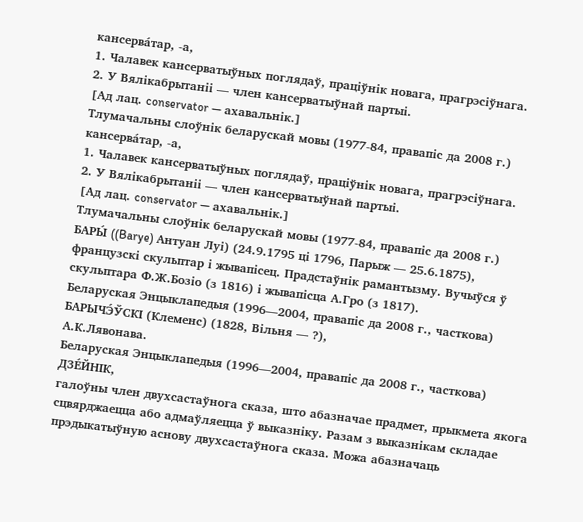кансерва́тар, ‑а,
1. Чалавек кансерватыўных поглядаў, праціўнік новага, прагрэсіўнага.
2. У Вялікабрытаніі — член кансерватыўнай партыі.
[Ад лац. conservator — ахавальнік.]
Тлумачальны слоўнік беларускай мовы (1977-84, правапіс да 2008 г.)
кансерва́тар, ‑а,
1. Чалавек кансерватыўных поглядаў, праціўнік новага, прагрэсіўнага.
2. У Вялікабрытаніі — член кансерватыўнай партыі.
[Ад лац. conservator — ахавальнік.]
Тлумачальны слоўнік беларускай мовы (1977-84, правапіс да 2008 г.)
БАРЫ́ ((Barye) Антуан Луі) (24.9.1795 ці 1796, Парыж — 25.6.1875),
французскі скульптар і жывапісец. Прадстаўнік рамантызму. Вучыўся ў скульптара Ф.Ж.Бозіо (з 1816) і жывапісца А.Гро (з 1817).
Беларуская Энцыклапедыя (1996—2004, правапіс да 2008 г., часткова)
БАРЫЧЭ́ЎСКІ (Клеменс) (1828, Вільня — ?),
А.К.Лявонава.
Беларуская Энцыклапедыя (1996—2004, правапіс да 2008 г., часткова)
ДЗЕ́ЙНІК,
галоўны член двухсастаўнога сказа, што абазначае прадмет, прыкмета якога сцвярджаецца або адмаўляецца ў выказніку. Разам з выказнікам складае прэдыкатыўную аснову двухсастаўнога сказа. Можа абазначаць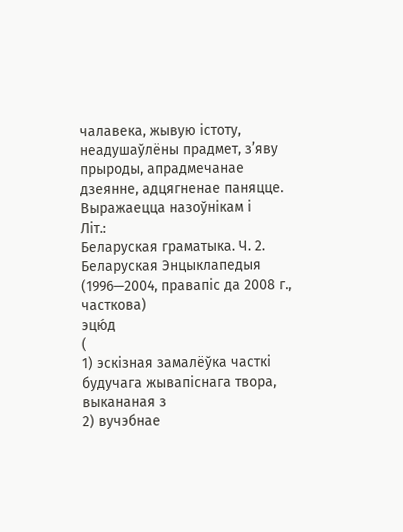чалавека, жывую істоту, неадушаўлёны прадмет, з’яву прыроды, апрадмечанае дзеянне, адцягненае паняцце. Выражаецца назоўнікам і
Літ.:
Беларуская граматыка. Ч. 2.
Беларуская Энцыклапедыя (1996—2004, правапіс да 2008 г., часткова)
эцю́д
(
1) эскізная замалёўка часткі будучага жывапіснага твора, выкананая з
2) вучэбнае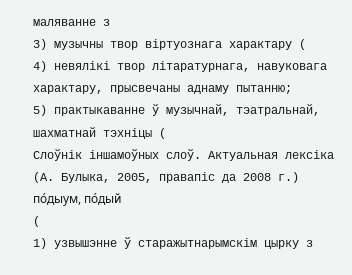маляванне з
3) музычны твор віртуознага характару (
4) невялікі твор літаратурнага, навуковага характару, прысвечаны аднаму пытанню;
5) практыкаванне ў музычнай, тэатральнай, шахматнай тэхніцы (
Слоўнік іншамоўных слоў. Актуальная лексіка (А. Булыка, 2005, правапіс да 2008 г.)
по́дыум, по́дый
(
1) узвышэнне ў старажытнарымскім цырку з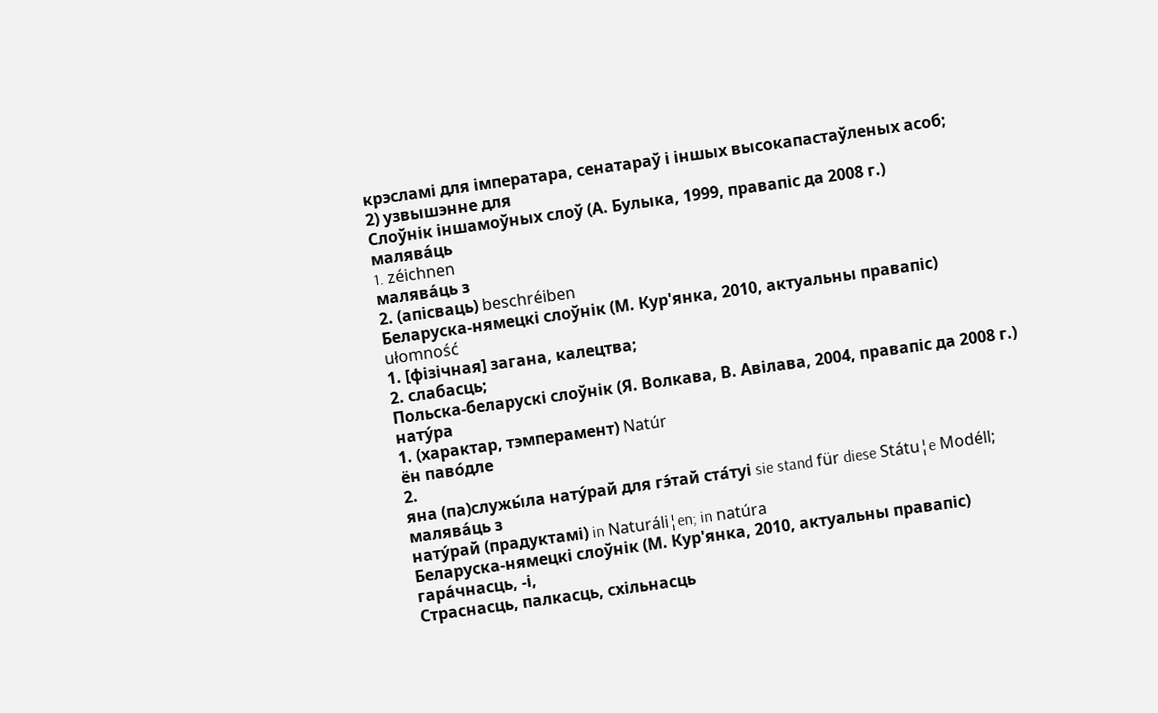крэсламі для імператара, сенатараў і іншых высокапастаўленых асоб;
2) узвышэнне для
Слоўнік іншамоўных слоў (А. Булыка, 1999, правапіс да 2008 г.)
малява́ць
1. zéichnen
малява́ць з
2. (апісваць) beschréiben
Беларуска-нямецкі слоўнік (М. Кур'янка, 2010, актуальны правапіс)
ułomność
1. [фізічная] загана, калецтва;
2. слабасць;
Польска-беларускі слоўнік (Я. Волкава, В. Авілава, 2004, правапіс да 2008 г.)
нату́ра
1. (характар, тэмперамент) Natúr
ён паво́дле
2.
яна (па)служы́ла нату́рай для гэ́тай ста́туі sie stand für diese Státu¦e Modéll;
малява́ць з
нату́рай (прадуктамі) in Naturáli¦en; in natúra
Беларуска-нямецкі слоўнік (М. Кур'янка, 2010, актуальны правапіс)
гара́чнасць, ‑і,
Страснасць, палкасць, схільнасць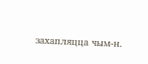захапляцца чым‑н.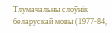Тлумачальны слоўнік беларускай мовы (1977-84,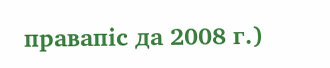правапіс да 2008 г.)